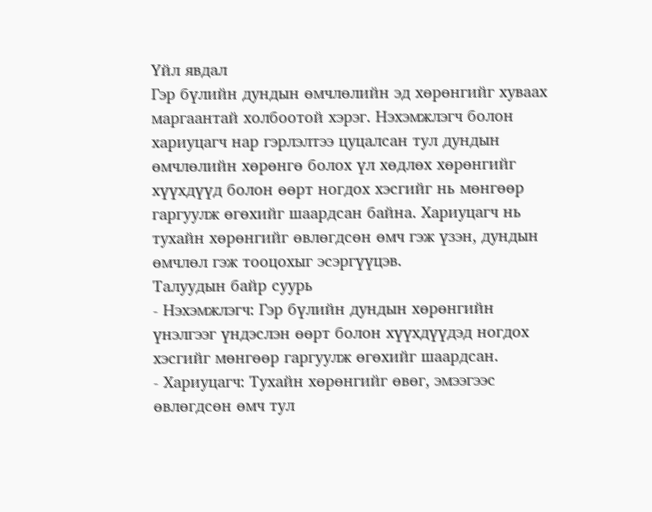Үйл явдал
Гэр бүлийн дундын өмчлөлийн эд хөрөнгийг хуваах маргаантай холбоотой хэрэг. Нэхэмжлэгч болон хариуцагч нар гэрлэлтээ цуцалсан тул дундын өмчлөлийн хөрөнгө болох үл хөдлөх хөрөнгийг хүүхдүүд болон өөрт ногдох хэсгийг нь мөнгөөр гаргуулж өгөхийг шаардсан байна. Хариуцагч нь тухайн хөрөнгийг өвлөгдсөн өмч гэж үзэн, дундын өмчлөл гэж тооцохыг эсэргүүцэв.
Талуудын байр суурь
- Нэхэмжлэгч: Гэр бүлийн дундын хөрөнгийн үнэлгээг үндэслэн өөрт болон хүүхдүүдэд ногдох хэсгийг мөнгөөр гаргуулж өгөхийг шаардсан.
- Хариуцагч: Тухайн хөрөнгийг өвөг, эмээгээс өвлөгдсөн өмч тул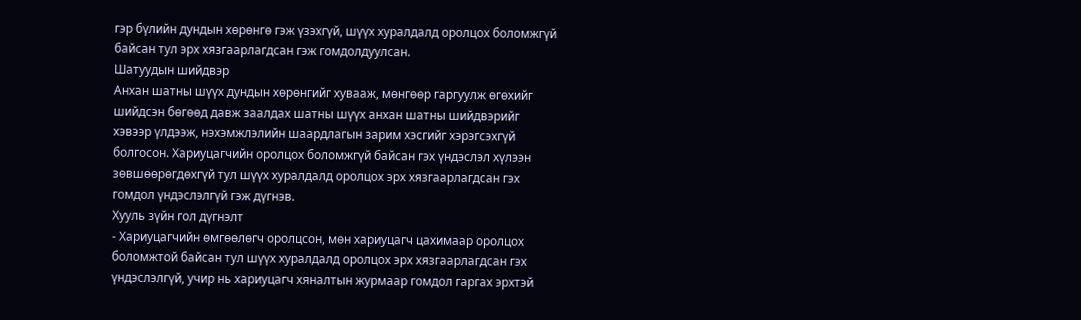гэр бүлийн дундын хөрөнгө гэж үзэхгүй, шүүх хуралдалд оролцох боломжгүй байсан тул эрх хязгаарлагдсан гэж гомдолдуулсан.
Шатуудын шийдвэр
Анхан шатны шүүх дундын хөрөнгийг хувааж, мөнгөөр гаргуулж өгөхийг шийдсэн бөгөөд давж заалдах шатны шүүх анхан шатны шийдвэрийг хэвээр үлдээж, нэхэмжлэлийн шаардлагын зарим хэсгийг хэрэгсэхгүй болгосон. Хариуцагчийн оролцох боломжгүй байсан гэх үндэслэл хүлээн зөвшөөрөгдөхгүй тул шүүх хуралдалд оролцох эрх хязгаарлагдсан гэх гомдол үндэслэлгүй гэж дүгнэв.
Хууль зүйн гол дүгнэлт
- Хариуцагчийн өмгөөлөгч оролцсон, мөн хариуцагч цахимаар оролцох боломжтой байсан тул шүүх хуралдалд оролцох эрх хязгаарлагдсан гэх үндэслэлгүй, учир нь хариуцагч хяналтын журмаар гомдол гаргах эрхтэй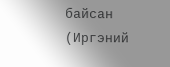байсан (Иргэний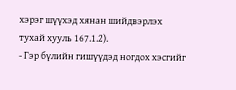хэрэг шүүхэд хянан шийдвэрлэх тухай хууль 167.1.2).
- Гэр бүлийн гишүүдэд ногдох хэсгийг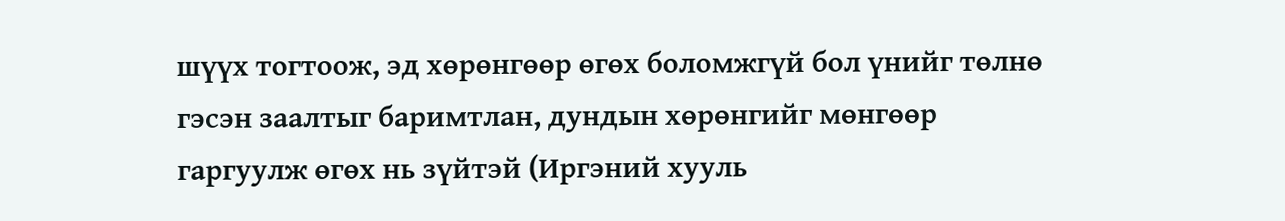шүүх тогтоож, эд хөрөнгөөр өгөх боломжгүй бол үнийг төлнө гэсэн заалтыг баримтлан, дундын хөрөнгийг мөнгөөр гаргуулж өгөх нь зүйтэй (Иргэний хууль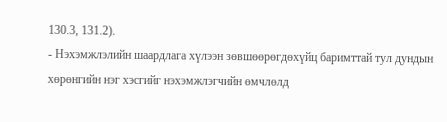130.3, 131.2).
- Нэхэмжлэлийн шаардлага хүлээн зөвшөөрөгдөхүйц баримттай тул дундын хөрөнгийн нэг хэсгийг нэхэмжлэгчийн өмчлөлд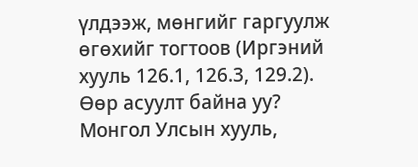үлдээж, мөнгийг гаргуулж өгөхийг тогтоов (Иргэний хууль 126.1, 126.3, 129.2).
Өөр асуулт байна уу?
Монгол Улсын хууль,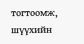тогтоомж, шүүхийн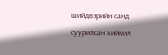шийдвэрийн санд суурилсан хиймэл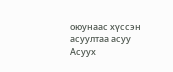оюунаас хүссэн асуултаа асуу
Асуух